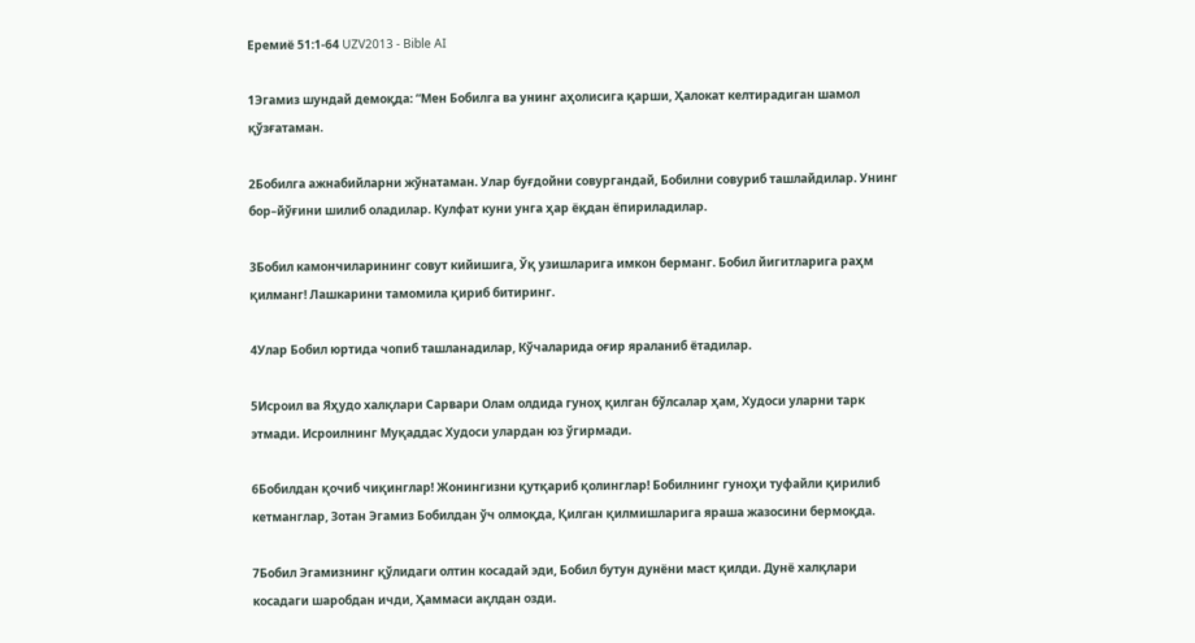Еремиё 51:1-64 UZV2013 - Bible AI

1Эгамиз шундай демоқда: “Мен Бобилга ва унинг аҳолисига қарши, Ҳалокат келтирадиган шамол қўзғатаман.

2Бобилга ажнабийларни жўнатаман. Улар буғдойни совургандай, Бобилни совуриб ташлайдилар. Унинг бор–йўғини шилиб оладилар. Кулфат куни унга ҳар ёқдан ёпириладилар.

3Бобил камончиларининг совут кийишига, Ўқ узишларига имкон берманг. Бобил йигитларига раҳм қилманг! Лашкарини тамомила қириб битиринг.

4Улар Бобил юртида чопиб ташланадилар, Кўчаларида оғир яраланиб ётадилар.

5Исроил ва Яҳудо халқлари Сарвари Олам олдида гуноҳ қилган бўлсалар ҳам, Худоси уларни тарк этмади. Исроилнинг Муқаддас Худоси улардан юз ўгирмади.

6Бобилдан қочиб чиқинглар! Жонингизни қутқариб қолинглар! Бобилнинг гуноҳи туфайли қирилиб кетманглар, Зотан Эгамиз Бобилдан ўч олмоқда, Қилган қилмишларига яраша жазосини бермоқда.

7Бобил Эгамизнинг қўлидаги олтин косадай эди, Бобил бутун дунёни маст қилди. Дунё халқлари косадаги шаробдан ичди, Ҳаммаси ақлдан озди.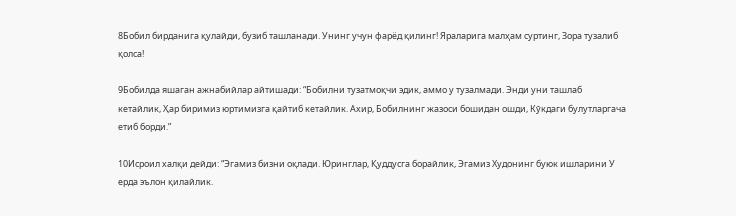8Бобил бирданига қулайди, бузиб ташланади. Унинг учун фарёд қилинг! Яраларига малҳам суртинг, Зора тузалиб қолса!

9Бобилда яшаган ажнабийлар айтишади: “Бобилни тузатмоқчи эдик, аммо у тузалмади. Энди уни ташлаб кетайлик, Ҳар биримиз юртимизга қайтиб кетайлик. Ахир, Бобилнинг жазоси бошидан ошди, Кўкдаги булутларгача етиб борди.”

10Исроил халқи дейди: “Эгамиз бизни оқлади. Юринглар, Қуддусга борайлик, Эгамиз Худонинг буюк ишларини У ерда эълон қилайлик.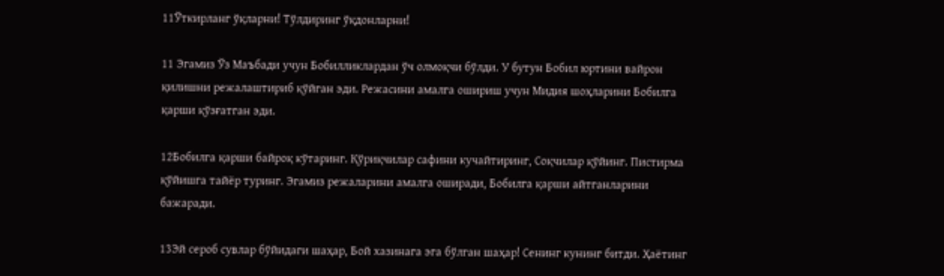11Ўткирланг ўқларни! Тўлдиринг ўқдонларни!

11 Эгамиз Ўз Маъбади учун Бобилликлардан ўч олмоқчи бўлди. У бутун Бобил юртини вайрон қилишни режалаштириб қўйган эди. Режасини амалга ошириш учун Мидия шоҳларини Бобилга қарши қўзғатган эди.

12Бобилга қарши байроқ кўтаринг. Қўриқчилар сафини кучайтиринг, Соқчилар қўйинг. Пистирма қўйишга тайёр туринг. Эгамиз режаларини амалга оширади, Бобилга қарши айтганларини бажаради.

13Эй сероб сувлар бўйидаги шаҳар, Бой хазинага эга бўлган шаҳар! Сенинг кунинг битди. Ҳаётинг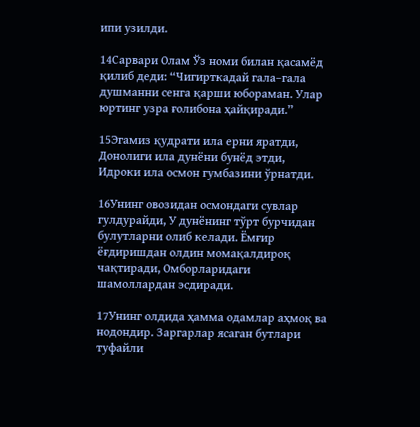ипи узилди.

14Сарвари Олам Ўз номи билан қасамёд қилиб деди: “Чигирткадай гала–гала душманни сенга қарши юбораман. Улар юртинг узра ғолибона ҳайқиради.”

15Эгамиз қудрати ила ерни яратди, Донолиги ила дунёни бунёд этди, Идроки ила осмон гумбазини ўрнатди.

16Унинг овозидан осмондаги сувлар гулдурайди, У дунёнинг тўрт бурчидан булутларни олиб келади. Ёмғир ёғдиришдан олдин момақалдироқ чақтиради, Омборларидаги шамоллардан эсдиради.

17Унинг олдида ҳамма одамлар аҳмоқ ва нодондир. Заргарлар ясаган бутлари туфайли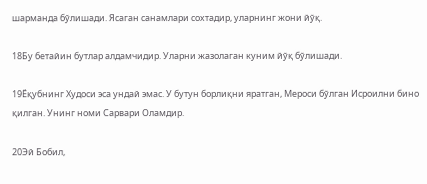шарманда бўлишади. Ясаган санамлари сохтадир, уларнинг жони йўқ.

18Бу бетайин бутлар алдамчидир. Уларни жазолаган куним йўқ бўлишади.

19Ёқубнинг Худоси эса ундай эмас. У бутун борлиқни яратган, Мероси бўлган Исроилни бино қилган. Унинг номи Сарвари Оламдир.

20Эй Бобил,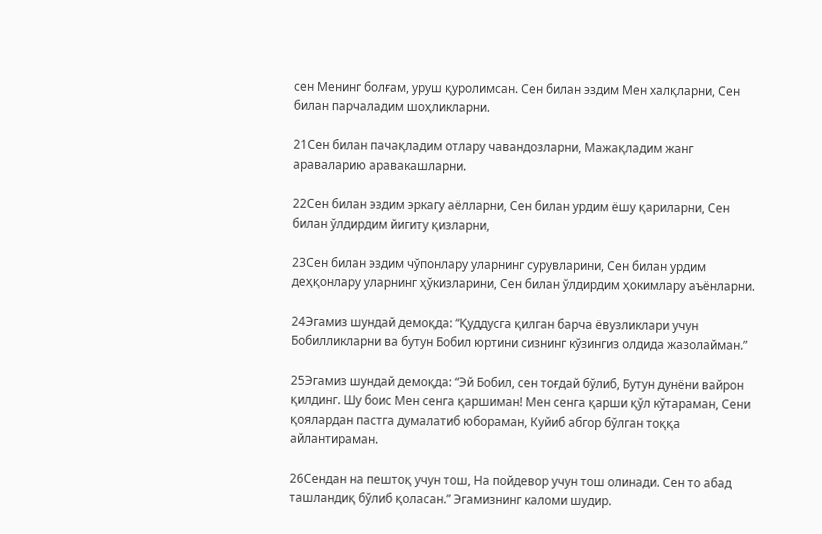сен Менинг болғам, уруш қуролимсан. Сен билан эздим Мен халқларни, Сен билан парчаладим шоҳликларни.

21Сен билан пачақладим отлару чавандозларни, Мажақладим жанг араваларию аравакашларни.

22Сен билан эздим эркагу аёлларни, Сен билан урдим ёшу қариларни, Сен билан ўлдирдим йигиту қизларни,

23Сен билан эздим чўпонлару уларнинг сурувларини, Сен билан урдим деҳқонлару уларнинг ҳўкизларини, Сен билан ўлдирдим ҳокимлару аъёнларни.

24Эгамиз шундай демоқда: “Қуддусга қилган барча ёвузликлари учун Бобилликларни ва бутун Бобил юртини сизнинг кўзингиз олдида жазолайман.”

25Эгамиз шундай демоқда: “Эй Бобил, сен тоғдай бўлиб, Бутун дунёни вайрон қилдинг. Шу боис Мен сенга қаршиман! Мен сенга қарши қўл кўтараман, Сени қоялардан пастга думалатиб юбораман, Куйиб абгор бўлган тоққа айлантираман.

26Сендан на пештоқ учун тош, На пойдевор учун тош олинади. Сен то абад ташландиқ бўлиб қоласан.” Эгамизнинг каломи шудир.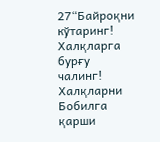27“Байроқни кўтаринг! Халқларга бурғу чалинг! Халқларни Бобилга қарши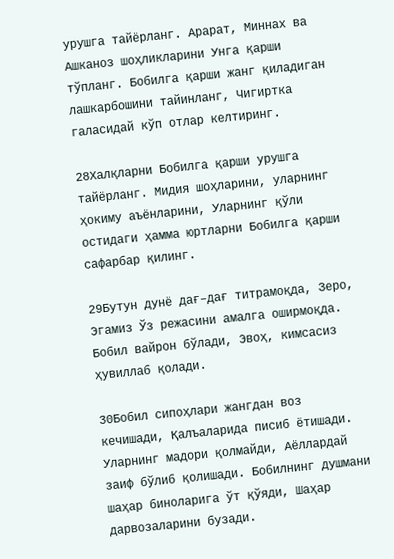урушга тайёрланг. Арарат, Миннах ва Ашканоз шоҳликларини Унга қарши тўпланг. Бобилга қарши жанг қиладиган лашкарбошини тайинланг, Чигиртка галасидай кўп отлар келтиринг.

28Халқларни Бобилга қарши урушга тайёрланг. Мидия шоҳларини, уларнинг ҳокиму аъёнларини, Уларнинг қўли остидаги ҳамма юртларни Бобилга қарши сафарбар қилинг.

29Бутун дунё дағ–дағ титрамоқда, Зеро, Эгамиз Ўз режасини амалга оширмоқда. Бобил вайрон бўлади, Эвоҳ, кимсасиз ҳувиллаб қолади.

30Бобил сипоҳлари жангдан воз кечишади, Қалъаларида писиб ётишади. Уларнинг мадори қолмайди, Аёллардай заиф бўлиб қолишади. Бобилнинг душмани шаҳар биноларига ўт қўяди, Шаҳар дарвозаларини бузади.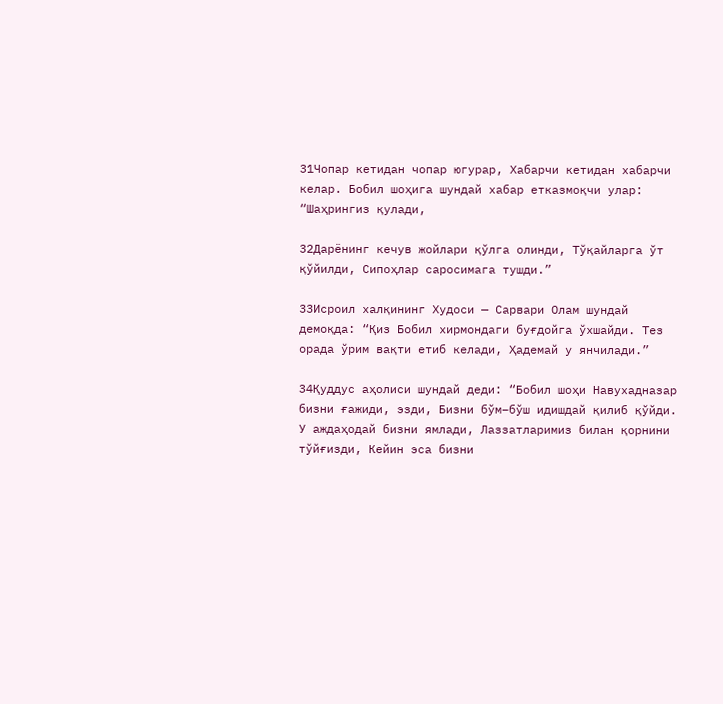31Чопар кетидан чопар югурар, Хабарчи кетидан хабарчи келар. Бобил шоҳига шундай хабар етказмоқчи улар: “Шаҳрингиз қулади,

32Дарёнинг кечув жойлари қўлга олинди, Тўқайларга ўт қўйилди, Сипоҳлар саросимага тушди.”

33Исроил халқининг Худоси — Сарвари Олам шундай демоқда: “Қиз Бобил хирмондаги буғдойга ўхшайди. Тез орада ўрим вақти етиб келади, Ҳадемай у янчилади.”

34Қуддус аҳолиси шундай деди: “Бобил шоҳи Навухадназар бизни ғажиди, эзди, Бизни бўм–бўш идишдай қилиб қўйди. У аждаҳодай бизни ямлади, Лаззатларимиз билан қорнини тўйғизди, Кейин эса бизни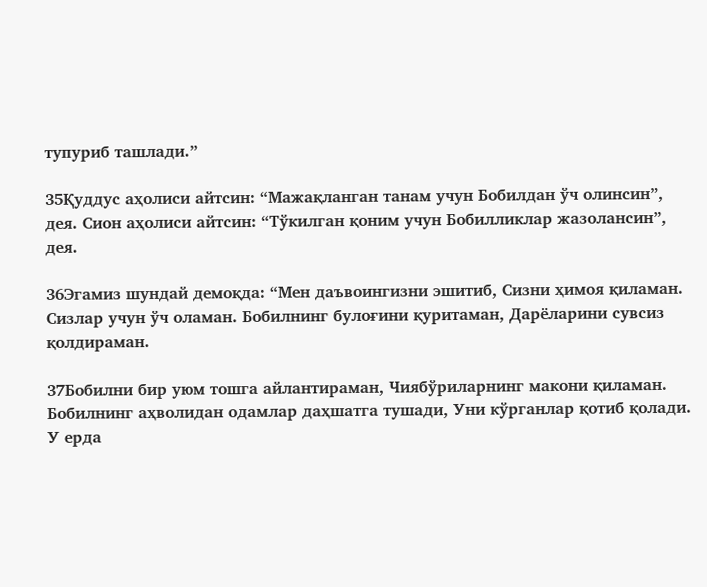тупуриб ташлади.”

35Қуддус аҳолиси айтсин: “Мажақланган танам учун Бобилдан ўч олинсин”, дея. Сион аҳолиси айтсин: “Тўкилган қоним учун Бобилликлар жазолансин”, дея.

36Эгамиз шундай демоқда: “Мен даъвоингизни эшитиб, Сизни ҳимоя қиламан. Сизлар учун ўч оламан. Бобилнинг булоғини қуритаман, Дарёларини сувсиз қолдираман.

37Бобилни бир уюм тошга айлантираман, Чиябўриларнинг макони қиламан. Бобилнинг аҳволидан одамлар даҳшатга тушади, Уни кўрганлар қотиб қолади. У ерда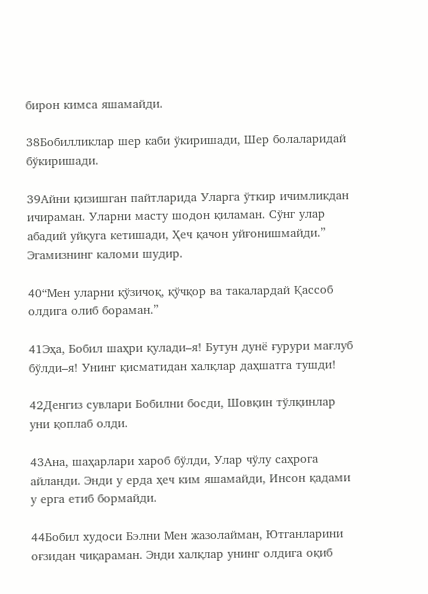бирон кимса яшамайди.

38Бобилликлар шер каби ўкиришади, Шер болаларидай бўкиришади.

39Айни қизишган пайтларида Уларга ўткир ичимликдан ичираман. Уларни масту шодон қиламан. Сўнг улар абадий уйқуга кетишади, Ҳеч қачон уйғонишмайди.” Эгамизнинг каломи шудир.

40“Мен уларни қўзичоқ, қўчқор ва такалардай Қассоб олдига олиб бораман.”

41Эҳа, Бобил шаҳри қулади–я! Бутун дунё ғурури мағлуб бўлди–я! Унинг қисматидан халқлар даҳшатга тушди!

42Денгиз сувлари Бобилни босди, Шовқин тўлқинлар уни қоплаб олди.

43Ана, шаҳарлари хароб бўлди, Улар чўлу саҳрога айланди. Энди у ерда ҳеч ким яшамайди, Инсон қадами у ерга етиб бормайди.

44Бобил худоси Бэлни Мен жазолайман, Ютганларини оғзидан чиқараман. Энди халқлар унинг олдига оқиб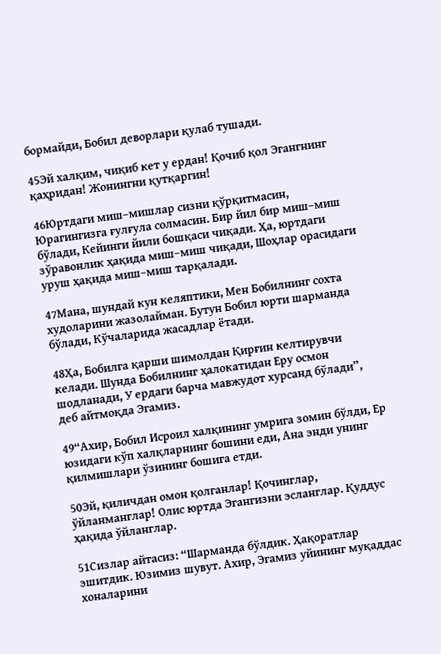бормайди, Бобил деворлари қулаб тушади.

45Эй халқим, чиқиб кет у ердан! Қочиб қол Эгангнинг қаҳридан! Жонингни қутқаргин!

46Юртдаги миш–мишлар сизни қўрқитмасин, Юрагингизга ғулғула солмасин. Бир йил бир миш–миш бўлади, Кейинги йили бошқаси чиқади. Ҳа, юртдаги зўравонлик ҳақида миш–миш чиқади, Шоҳлар орасидаги уруш ҳақида миш–миш тарқалади.

47Мана, шундай кун келяптики, Мен Бобилнинг сохта худоларини жазолайман. Бутун Бобил юрти шарманда бўлади, Кўчаларида жасадлар ётади.

48Ҳа, Бобилга қарши шимолдан Қирғин келтирувчи келади. Шунда Бобилнинг ҳалокатидан Еру осмон шодланади, У ердаги барча мавжудот хурсанд бўлади”, деб айтмоқда Эгамиз.

49“Ахир, Бобил Исроил халқининг умрига зомин бўлди, Ер юзидаги кўп халқларнинг бошини еди, Ана энди унинг қилмишлари ўзининг бошига етди.

50Эй, қиличдан омон қолганлар! Қочинглар, ўйланманглар! Олис юртда Эгангизни эсланглар. Қуддус ҳақида ўйланглар.

51Сизлар айтасиз: “Шарманда бўлдик. Ҳақоратлар эшитдик. Юзимиз шувут. Ахир, Эгамиз уйининг муқаддас хоналарини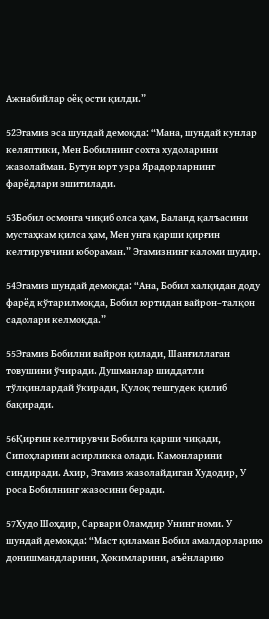Ажнабийлар оёқ ости қилди.”

52Эгамиз эса шундай демоқда: “Мана, шундай кунлар келяптики, Мен Бобилнинг сохта худоларини жазолайман. Бутун юрт узра Ярадорларнинг фарёдлари эшитилади.

53Бобил осмонга чиқиб олса ҳам, Баланд қалъасини мустаҳкам қилса ҳам, Мен унга қарши қирғин келтирувчини юбораман.” Эгамизнинг каломи шудир.

54Эгамиз шундай демоқда: “Ана, Бобил халқидан доду фарёд кўтарилмоқда, Бобил юртидан вайрон–талқон садолари келмоқда.”

55Эгамиз Бобилни вайрон қилади, Шанғиллаган товушини ўчиради. Душманлар шиддатли тўлқинлардай ўкиради, Қулоқ тешгудек қилиб бақиради.

56Қирғин келтирувчи Бобилга қарши чиқади, Сипоҳларини асирликка олади. Камонларини синдиради. Ахир, Эгамиз жазолайдиган Худодир, У роса Бобилнинг жазосини беради.

57Худо Шоҳдир, Сарвари Оламдир Унинг номи. У шундай демоқда: “Маст қиламан Бобил амалдорларию донишмандларини, Ҳокимларини, аъёнларию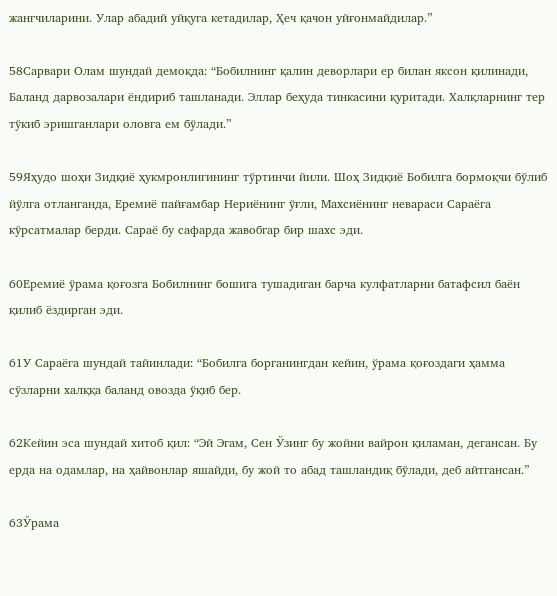жангчиларини. Улар абадий уйқуга кетадилар, Ҳеч қачон уйғонмайдилар.”

58Сарвари Олам шундай демоқда: “Бобилнинг қалин деворлари ер билан яксон қилинади, Баланд дарвозалари ёндириб ташланади. Эллар беҳуда тинкасини қуритади. Халқларнинг тер тўкиб эришганлари оловга ем бўлади.”

59Яҳудо шоҳи Зидқиё ҳукмронлигининг тўртинчи йили. Шоҳ Зидқиё Бобилга бормоқчи бўлиб йўлга отланганда, Еремиё пайғамбар Нериёнинг ўғли, Махсиёнинг невараси Сараёга кўрсатмалар берди. Сараё бу сафарда жавобгар бир шахс эди.

60Еремиё ўрама қоғозга Бобилнинг бошига тушадиган барча кулфатларни батафсил баён қилиб ёздирган эди.

61У Сараёга шундай тайинлади: “Бобилга борганингдан кейин, ўрама қоғоздаги ҳамма сўзларни халққа баланд овозда ўқиб бер.

62Кейин эса шундай хитоб қил: “Эй Эгам, Сен Ўзинг бу жойни вайрон қиламан, дегансан. Бу ерда на одамлар, на ҳайвонлар яшайди, бу жой то абад ташландиқ бўлади, деб айтгансан.”

63Ўрама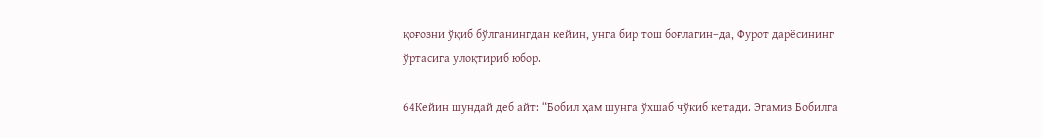қоғозни ўқиб бўлганингдан кейин, унга бир тош боғлагин–да, Фурот дарёсининг ўртасига улоқтириб юбор.

64Кейин шундай деб айт: “Бобил ҳам шунга ўхшаб чўкиб кетади. Эгамиз Бобилга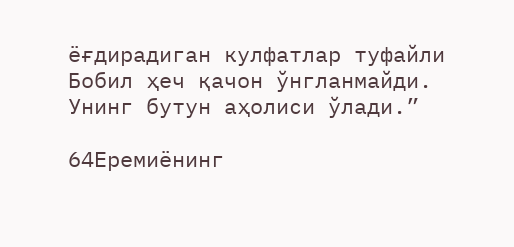ёғдирадиган кулфатлар туфайли Бобил ҳеч қачон ўнгланмайди. Унинг бутун аҳолиси ўлади.”

64Еремиёнинг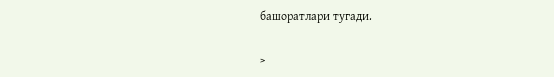башоратлари тугади.

>